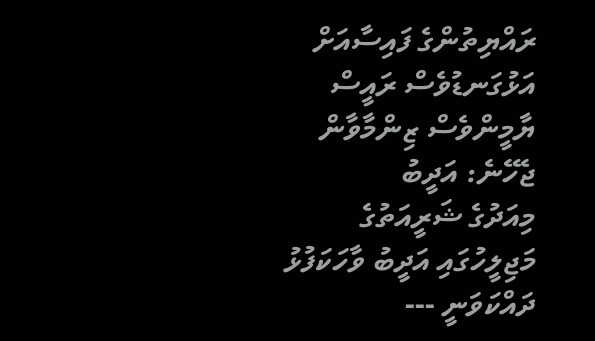ރައްޔިތުންގެ ފައިސާއަށް އަޅުގަނޑުވެސް ރައީސް ޔާމީންވެސް ޒިންމާވާން ޖެހޭނެ: އަދީބު
މިއަދުގެ ޝަރީއަތުގެ މަޖިލީހުގައި އަދީބު ވާހަކަފުޅު ދައްކަވަނީ ---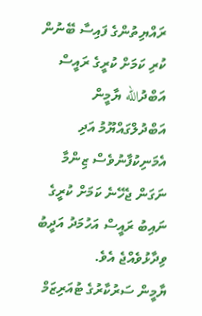ރައްޔިތުންގެ ފައިސާ ބޭނުން ކުރި ކަމަށް ކުރީގެ ރައީސް އަބްދުالله ޔާމީން އަބްދުލްގައްޔޫމު އަދި އެމަނިކުފާނުވެސް ޒިންމާ ނަގަން ޖެހޭނެ ކަމަށް ކުރީގެ ނައިބު ރައީސް އަހުމަދު އަދީބު ވިދާޅުވެއްޖެ އެވެ.
ޔާމީން ސަރުކާރުގެ ޓުއަރިޒަމް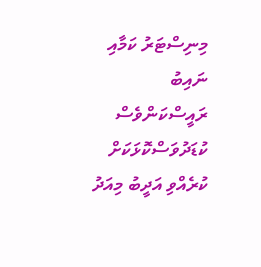މިނިސްޓަރު ކަމާއި ނައިބު ރައީސްކަންވެސް ކުޑަދުވަސްކޮޅަކަށް ކުރެއްވި އަދީބު މިއަދު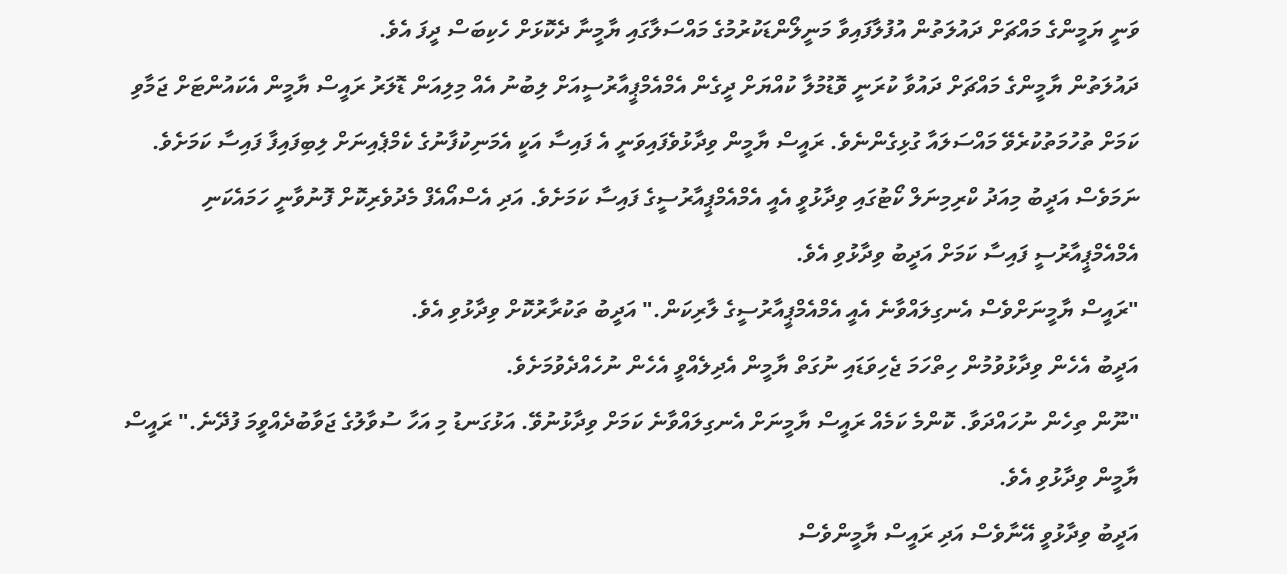ވަނީ ޔަމީންގެ މައްޗަށް ދައުލަތުން އުފުލާފައިވާ މަނީލޯންޑަކުރުމުގެ މައްސަލާގައި ޔާމީނާ ދެކޮޅަށް ހެކިބަސް ދީފަ އެވެ.
ދައުލަތުން ޔާމީންގެ މައްޗަށް ދައުވާ ކުރަނީ ވޮޑުމުލާ ކުއްޔަށް ދީގެން އެމްއެމްޕީއާރުސީއަށް ލިބުނު އެއް މިލިއަން ޑޮލަރު ރައީސް ޔާމީން އެކައުންޓަށް ޖަމާވި ކަމަށް ތުހުމަތުކުރެވޭ މައްސަލައާ ގުޅިގެންނެވެ. ރައީސް ޔާމީން ވިދާޅުވެފައިވަނީ އެ ފައިސާ އަކީ އެމަނިކުފާނުގެ ކެމްޕެއިނަށް ލިބިފައިފާ ފައިސާ ކަމަށެވެ. ނަމަވެސް އަދީބު މިއަދު ކްރިމިނަލް ކޯޓުގައި ވިދާޅުވީ އެއީ އެމްއެމްޕީއާރުސީގެ ފައިސާ ކަމަށެވެ. އަދި އެސްއޯއެފް މެދުވެރިކޮށް ފޮނުވާނީ ހަމައެކަނި އެމްއެމްޕީއާރުސީ ފައިސާ ކަމަށް އަދީބު ވިދާޅުވި އެވެ.
"ރައީސް ޔާމީނަށްވެސް އެނގިލައްވާނެ އެއީ އެމްއެމްޕީއާރުސީގެ ލާރިކަން." އަދީބު ތަކުރާރުކޮށް ވިދާޅުވި އެވެ.
އަދީބު އެހެން ވިދާޅުވުމުން ހިތްހަމަ ޖެހިވަޑައި ނުގަތް ޔާމީން އެދިލެއްވީ އެހެން ނުހެއްދެވުމަށެވެ.
"ނޫން ތިހެން ނުހައްދަވާ. ކޮންމެ ކަމެއް ރައީސް ޔާމީނަށް އެނގިލައްވާނެ ކަމަށް ވިދާޅުނުވޭ. އަޅުގަނޑު މި އަހާ ސުވާލުގެ ޖަވާބުދެއްވީމަ ފުދޭނެ." ރައީސް ޔާމީން ވިދާޅުވި އެވެ.
އަދީބު ވިދާޅުވީ އޭނާވެސް އަދި ރައީސް ޔާމީންވެސް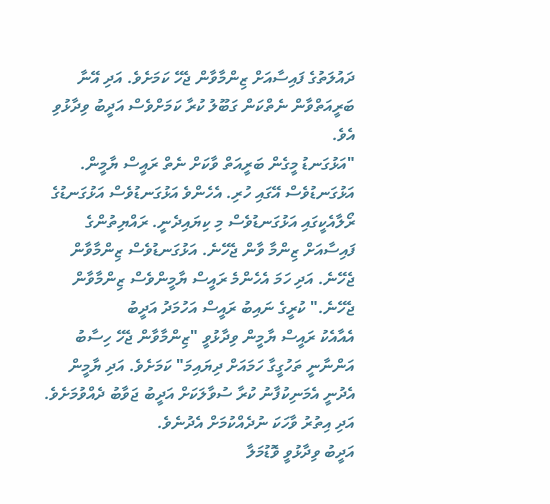ދައުލަތުގެ ފައިސާއަށް ޒިންމާވާން ޖެހޭ ކަމަށެވެ. އަދި އޭނާ ބަރީއަތްވާން ނެތްކަން ގަބޫލު ކުރާ ކަމަށްވެސް އަދީބު ވިދާޅުވި އެވެ.
"އަޅުގަނޑު މީގެން ބަރީއަތް ވާކަށް ނެތް ރައީސް ޔާމީން. އަޅުގަނޑުވެސް އޭގައި ހުރި. އެހެންވެ އަޅުގަނޑުވެސް އަޅުގަނޑުގެ ރޯލާއެކީގައި އަޅުގަނޑުވެސް މި ކިޔައިދެނީ. ރައްޔިތުންގެ ފައިސާއަށް ޒިންމާ ވާން ޖެހޭނެ. އަޅުގަނޑުވެސް ޒިންމާވާން ޖެހޭނެ. އަދި ހަމަ އެހެންމެ ރައީސް ޔާމީންވެސް ޒިންމާވާން ޖެހޭނެ." ކުރީގެ ނައިބު ރައީސް އަހުމަދު އަދީބު
އެއާއެކު ރައީސް ޔާމީން ވިދާޅުވީ "ޒިންމާވާން ޖެހޭ ހިސާބު އަންނާނީ ތަހުގީގާ ހަމައަށް ދިޔައިމަ" ކަމަށެވެ. އަދި ޔާމީން އެދުނީ އެމަނިކުފާނު ކުރާ ސުވާލަކަށް އަދީބު ޖަވާބު ދެއްވުމަށެވެ. އަދި އިތުރު ވާހަކަ ނުދެއްކުމަށް އެދުނެވެ.
އަދީބު ވިދާޅުވީ ވޮޑުމަލާ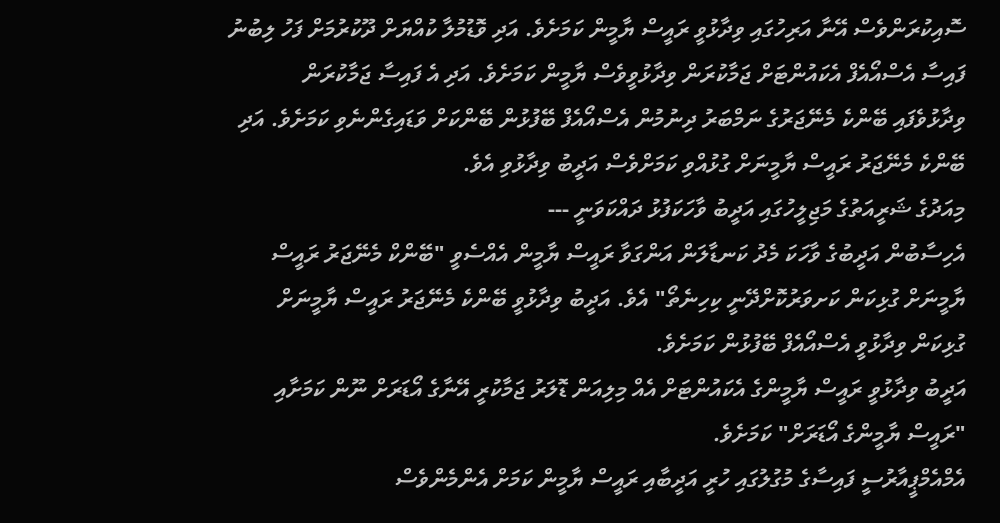ސޮއިކުރަންވެސް އޭނާ އަރިހުގައި ވިދާޅުވީ ރައީސް ޔާމީން ކަމަށެވެ. އަދި ވޮޑުމުލާ ކުއްޔަށް ދޫކުރުމަށް ފަހު ލިބުނު ފައިސާ އެސްއޯއެފް އެކައުންޓަށް ޖަމާކުރަން ވިދާޅުވީވެސް ޔާމީން ކަމަށެވެ. އަދި އެ ފައިސާ ޖަމާކުރަން ވިދާޅުވެފައި ބޭންކެ މެނޭޖަރުގެ ނަމްބަރު ދިނުމުން އެސްއޯއެފް ބޭފުޅުން ބޭންކަށް ވަޑައިގެންނެވި ކަމަށެވެ. އަދި ބޭންކެ މެނޭޖަރު ރައީސް ޔާމީނަށް ގުޅުއްވި ކަމަށްވެސް އަދީބު ވިދާޅުވި އެވެ.
މިއަދުގެ ޝަރީއަތުގެ މަޖިލީހުގައި އަދީބު ވާހަކަފުޅު ދައްކަވަނީ ---
އެހިސާބުން އަދީބުގެ ވާހަކަ މެދު ކަނޑާލަން އަންގަވާ ރައީސް ޔާމީން އެއްސެވީ "ބޭންކް މެނޭޖަރު ރައީސް ޔާމީނަށް ގުޅިކަން ކަށވަރުކޮށްދޭނީ ކިހިނެތޯ" އެވެ. އަދީބު ވިދާޅުވީ ބޭންކެ މެނޭޖަރު ރައީސް ޔާމީނަށް ގުޅިކަން ވިދާޅުވީ އެސްއޯއެފް ބޭފުޅުން ކަމަށެވެ.
އަދީބު ވިދާޅުވީ ރައީސް ޔާމީންގެ އެކައުންޓަށް އެއް މިލިއަން ޑޮލަރު ޖަމާކުރީ އޭނާގެ އޯޑަރަށް ނޫން ކަމަށާއި "ރައީސް ޔާމީންގެ އޯޑަރަށް" ކަމަށެވެ.
އެމްއެމްޕީއާރުސީ ފައިސާގެ މުގުލުގައި ހުރީ އަދީބާއި ރައީސް ޔާމީން ކަމަށް އެންމެންވެސް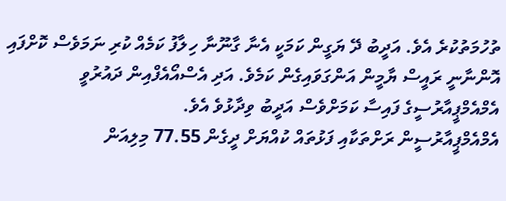ތުހުމަތުކުރެ އެވެ. އަދީބު ދޭ ޔަގީން ކަމަކީ އެނާ ގާނޫނާ ހިލާފު ކަމެއް ކުރި ނަމަވެސް ކޮށްފައި އޮންނާނީ ރައީސް ޔާމީން އަންގަވައިގެން ކަމެވެ. އަދި އެސްއޯއެފްއިން ދައުރުވީ އެމްއެމްޕީއާރުސީގެ ފައިސާ ކަމަށްވެސް އަދީބު ވިދާޅުވެ އެވެ.
އެމްއެމްޕީއާރުސީން ރަށްތަކާއި ފަޅުތައް ކުއްޔަށް ދީގެން 77.55 މިލިއަން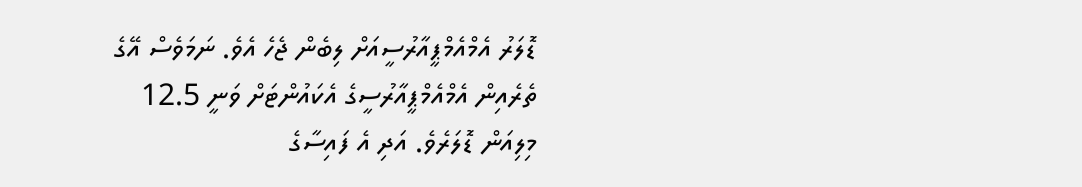ޑޮލަރު އެމްއެމްޕީއާރުސީއަށް ލިބެން ޖެހެ އެވެ. ނަމަވެސް އޭގެ ތެރެއިން އެމްއެމްޕީއާރުސީގެ އެކައުންޓަށް ވަނީ 12.5 މިލިއަން ޑޮލަރެވެ. އަދި އެ ފައިސާގެ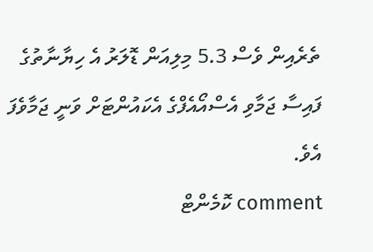ތެރެއިން ވެސް 5.3 މިލިއަން ޑޮލަރު އެ ހިޔާނާތުގެ ފައިސާ ޖަމާވި އެސްއޯއެފްގެ އެކައުންޓަށް ވަނީ ޖަމާވެފަ އެވެ.
comment ކޮމެންޓް